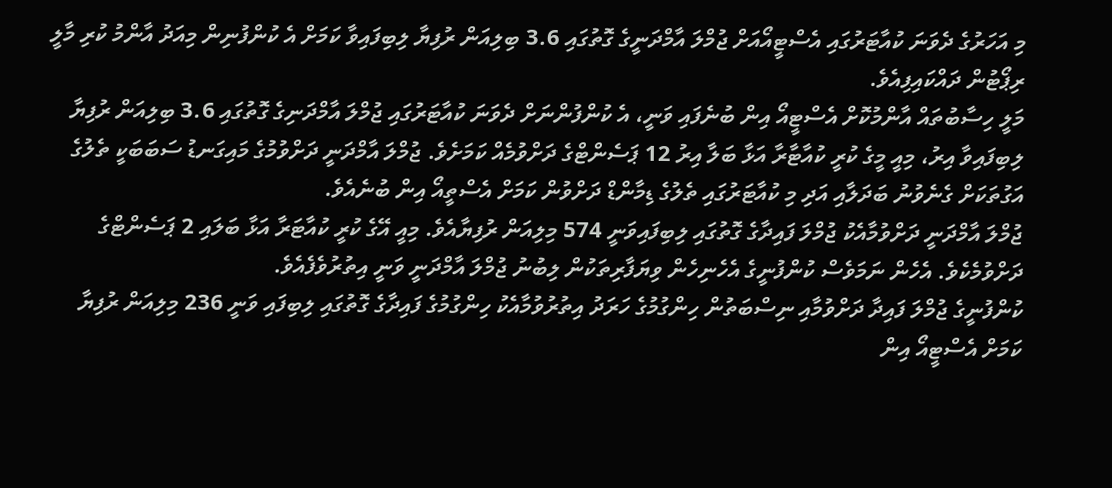މި އަހަރުގެ ދެވަނަ ކުއާޓަރުގައި އެސްޓީއޯއަށް ޖުމްލަ އާމްދަނީގެ ގޮތުގައި 3.6 ބިލިއަން ރުފިޔާ ލިބިފައިވާ ކަމަށް އެ ކުންފުނިން މިއަދު އާންމު ކުރި މާލީ ރިޕޯޓުން ދައްކައިފިއެވެ.
މަލީ ހިސާބުތައް އާންމުކޮށް އެސްޓީއޯ އިން ބުނެފައި ވަނީ، އެ ކުންފުންނަށް ދެވަނަ ކުއާޓަރުގައި ޖުމްލަ އާމްދަނިގެ ގޮތުގައި 3.6 ބިލިއަން ރުފިޔާ ލިބިފައިވާ އިރު، މިއީ މީގެ ކުރީ ކުއާޓާރާ އަޅާ ބަލާ އިރު 12 ޕަސެންޓްގެ ދަށްވުމެއް ކަމަށެވެ. ޖުމްލަ އާމްދަނީ ދަށްވުމުގެ މައިގަނޑު ސަބަބަކީ ތެލުގެ އަގުތަކަށް ގެނެވުނު ބަދަލާއި އަދި މި ކުއާޓަރުގައި ތެލުގެ ޑިމާންޑް ދަށްވުން ކަމަށް އެސްތީއޯ އިން ބުނެއެވެ.
ޖުމްލަ އާމްދަނީ ދަށްވުމާއެކު ޖުމްލަ ފައިދާގެ ގޮތުގައި ލިބިފައިވަނީ 574 މިލިއަން ރުފިޔާއެވެ. މިއީ އޭގެ ކުރީ ކުއާޓަރާ އަޅާ ބަލައި 2 ޕަސެންޓްގެ ދަށްވުމެކެވެ. އެހެން ނަމަވެސް ކުންފުނީގެ އެހެނިހެން ވިޔަފާރިތަކުން ލިބުނު ޖުމްލަ އާމްދަނީ ވަނީ އިތުރުވެފެއެވެ.
ކުންފުނީގެ ޖުމްލަ ފައިދާ ދަށްވުމާއި ނިސްބަތުން ހިންގުމުގެ ހަރަދު އިތުރުވުމާއެކު ހިންގުމުގެ ފައިދާގެ ގޮތުގައި ލިބިފައި ވަނީ 236 މިލިއަން ރުފިޔާ ކަމަށް އެސްޓީއޯ އިން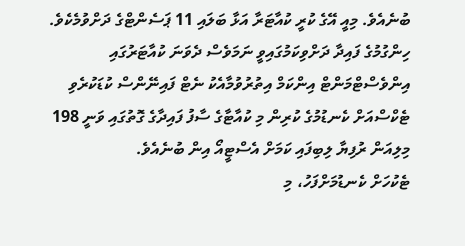ބުނެއެވެ. މިއީ އޭގެ ކުރީ ކުއާޓަރާ އަޅާ ބަލައި 11 ޕަސެންޓްގެ ދަށްވުމެކެވެ. ހިންގުމުގެ ފައިދާ ދަށްވިކަމުގައިވީ ނަމަވެސް ދެވަނަ ކުއާޓަރުގައި އިންވެސްޓްމަންޓް އިންކަމް އިތުރުވުމާއެކު ނެޓް ފައިނޭންސް ކުޑަކުރެވި ޓެކްސްއަށް ކެނޑުމުގެ ކުރިން މި ކުއާޓާގެ ސާފު ފައިދާގެ ގޮތުގައި ވަނީ 198 މިލިއަން ރުފިޔާ ލިބިފައި ކަމަށް އެސްޓީއޯ އިން ބުނެއެވެ.
ޓެކުހަށް ކެނޑުމަށްފަހު، މި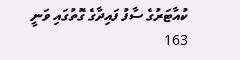ކުއާޓަރުގެ ސާފު ފައިދާގެ ގޮތުގައި ވަނީ 163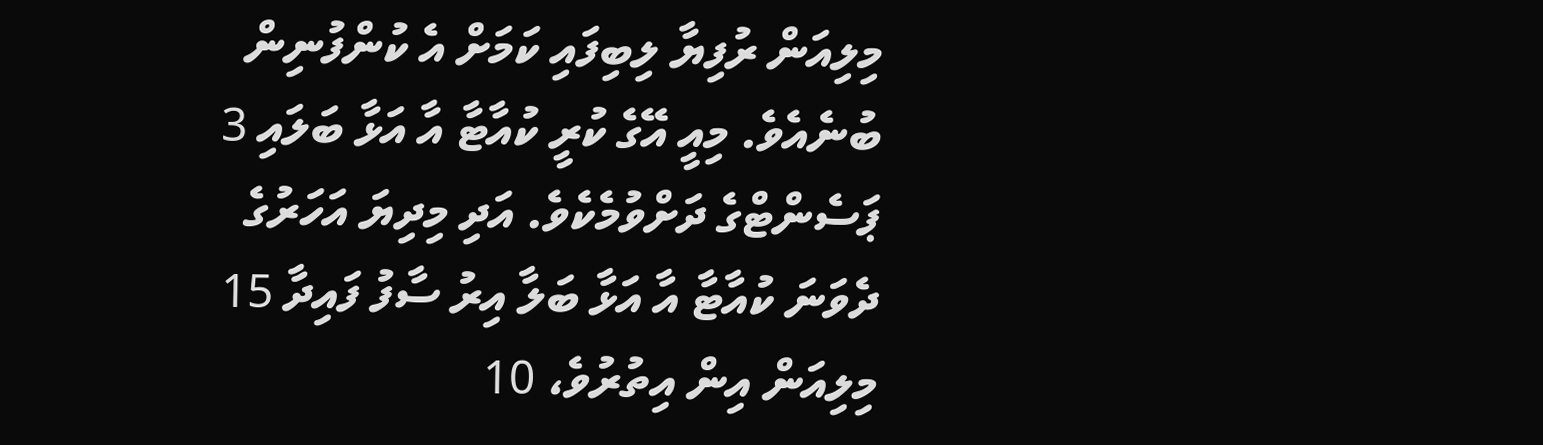މިލިއަން ރުފިޔާ ލިބިފައި ކަމަށް އެ ކުންފުނިން ބުނެއެވެ. މިއީ އޭގެ ކުރީ ކުއާޓާ އާ އަޅާ ބަލައި 3 ޕަސެންޓްގެ ދަށްވުމެކެވެ. އަދި މިދިޔަ އަހަރުގެ ދެވަނަ ކުއާޓާ އާ އަޅާ ބަލާ އިރު ސާފު ފައިދާ 15 މިލިއަން އިން އިތުރުވެ، 10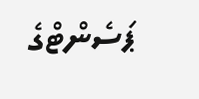ޕަސެންޓްގެ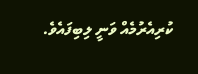ކުރިއެރުމެއް ވަނީ ލިބިފައެވެ.